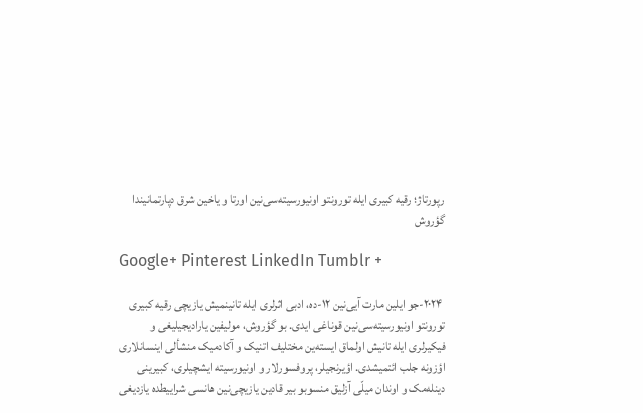رپورتاژ؛ رقیه کبیری ‌ایله تورونتو اونیورسیته‌سی‌نین اورتا و یاخین شرق دپارتما‌نیندا گؤروش

Google+ Pinterest LinkedIn Tumblr +

 ۲۰۲۴-جو ایلین مارت آیی‌نین ۱۲-ده، ادبی اثرلری ایله تانینمیش یازیچی رقیه کبیری‌ تورونتو اونیورسیته‌سی‌نین قوناغی ایدی. بو گؤروش، مولیفین یارادیجیلیغی و فیکیر‌لری ا‌یله تانیش اولماق ایسته‌ین مختلیف اتنیک و آکادمیک منشألی اینسانلاری اؤزونه جلب ائتمیشدی. اؤیرنجیلر، پروفسور‌لار و اونیورسیته ایشچیلری، کبیر‌ینی دینله‌مک و اوندان میلّی آز‌لیق منسوبو بیر قادین یازیچی‌نین هانسی شراییطده یازدیغی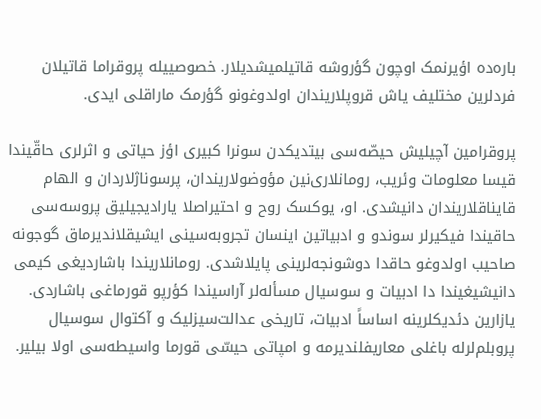باره‌ده اؤیرنمک اوچون گؤروشه قاتیلمیشدیلار. خصوصییله پروقراما قاتیلان فردلرین مختلیف یاش قروپلاریندان اولدوغونو گؤرمک ماراقلی ایدی.

پروقرامین آچیلیش حیصّه‌سی بیتدیکدن سونرا کبیری اؤز حیاتی و اثر‌لر‌ی حاقّیندا قیسا معلومات وئریب، رومانلاری‌نین مؤوضو‌لاریندان، پرسوناژ‌لار‌دان و الهام قایناقلاریندان دانیشدی. او، یوکسک روح و احتیراصلا یارادیجیلیق پروسه‌سی حاقیندا فیکیرلر‌ سوندو و ادبیاتین اینسان تجروبه‌‌سینی ایشیقلاندیرماق گوجونه صاحیب اولدوغو حاقدا دوشونجه‌لرینی پایلاشدی. رومانلاریندا باشاردیغی کیمی دانیشیغیندا دا ادبیات و سوسیال مسأله‌‌لر آرا‌سیندا کؤرپو قورماغی باشاردی. یازارین دئدیکلرینه اساساً ادبیات، تاریخی عدالت‌سیز‌لیک و آکتوال سوسیال پروبلم‌لرله باغلی معاریفلندیرمه و امپاتی حیسّی قورما واسیطه‌سی اولا بیلیر.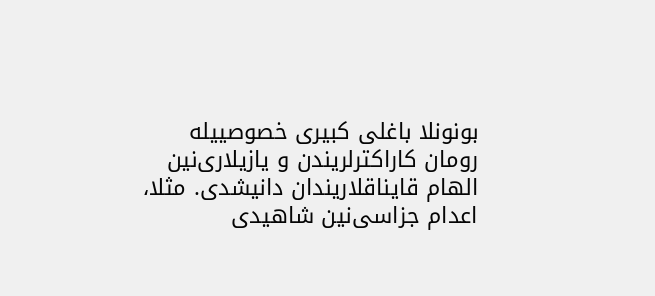بونونلا باغلی کبیری خصوصییله رومان کاراکتر‌لریندن و یازیلاری‌نین الهام قایناقلاریندان دانیشدی. مثلا، اعدام جزاسی‌نین شاهیدی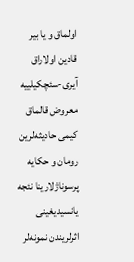اولماق و یا بیر قادین اولاراق آیری-سئچکیلییه معروض قالماق کیمی حادیثه‌لرین رومان و حکایه پرسوناژلارینا نئجه یانسیدیغینی اثر‌لریندن نمونه‌‌لر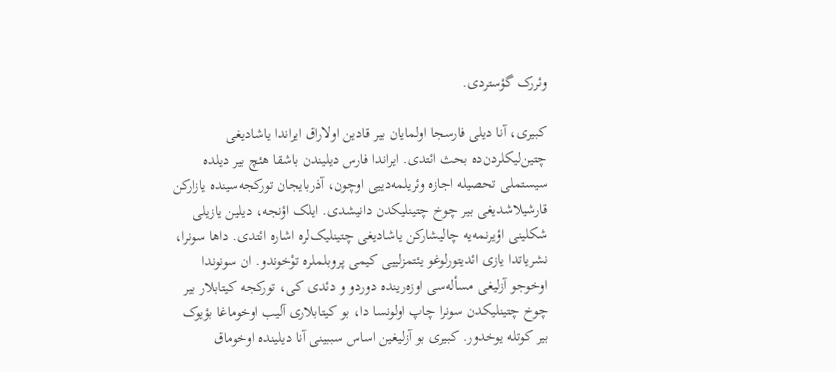وئررک گؤستردی.

کبیری، آنا دیلی فارسجا اولمایان بیر قادین اولاراق ایراندا یاشادیغی چتین‌لیکلردن‌ده بحث ائتدی. ایراندا فارس دیلیندن باشقا هئچ بیر دیلده سیستملی تحصیله اجازه‌ وئریلمه‌دییی‌ اوچون، آذربایجان تورکجه‌‌سینده یازارکن قارشیلاشدیغی بیر چوخ چتینلیکدن دانیشدی. ایلک اؤنجه، دیلین یازیلی شکلینی اؤیرنمه‌یه چالیشارکن یاشادیغی چتینلیک‌لره اشاره‌ ائتدی. داها سونرا، نشریاتدا یازی ائدیتورلوغو یئتمزلییی کیمی پروبلملره توْخوندو. ان سونوندا اوخوجو آز‌لیغی مسأله‌سی اوزه‌رینده دوردو و دئدی کی، تورکجه کیتابلار بیر چوخ چتینلیکدن سونرا چاپ اولونسا دا، بو کیتابلاری آلیب اوخوماغا بؤیوک بیر کوتله یوخدور. کبیری بو آزلیغین اساس سببینی آنا دیلینده اوخوماق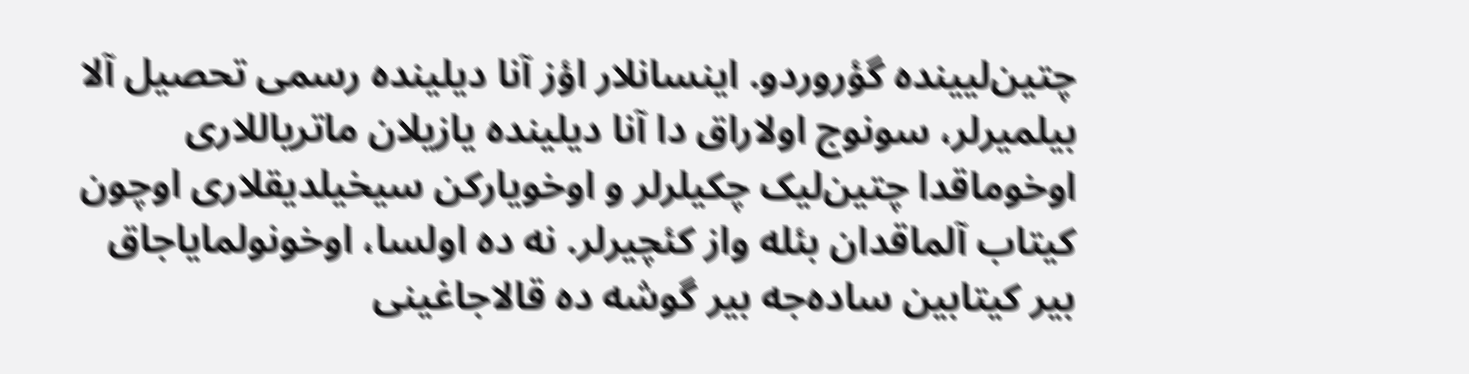چتین‌لیینده گؤروردو. اینسانلار اؤز آنا دیلینده رسمی تحصیل آلا بیلمیرلر، سونوج اولاراق دا آنا دیلینده یازیلان ماتریاللاری اوخوماقدا چتین‌لیک چکیلرلر و اوخویارکن سیخیلدیقلاری اوچون کیتاب آلماقدان بئله واز کئچیرلر. نه ده اولسا، اوخونولمایاجاق بیر کیتابین ساده‌جه بیر گوشه ده قالاجاغینی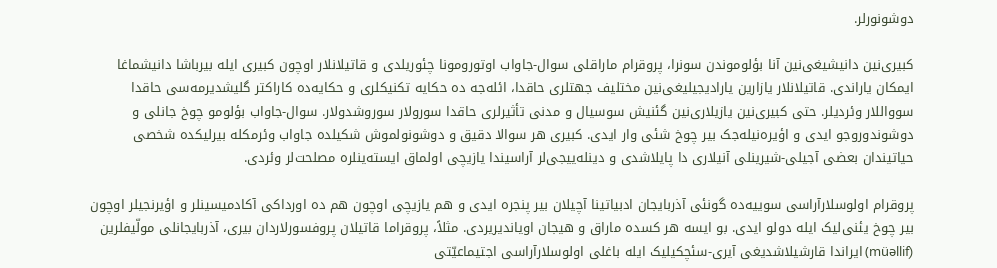دوشونورلر.

کبیری‌نین دانیشیغی‌نین آنا بؤلوموندن سونرا، پروقرام ماراقلی سوال-جاواب اوتورومونا چئوریلدی و قاتیلانلار اوچون کبیری ا‌یله بیرباشا دانیشماغا ایمکان یاراندی. قاتیلانلار یازارین یارادیجیلیغی‌نین مختلیف جهتلری حاقدا، ائله‌جه ده حکایه‌ تکنیکلری و حکایه‌ده کاراکتر گلیشدیرمه‌سی حاقدا سوواللار وئردیلر. حتی کبیری‌نین یازیلاری‌نین گئنیش سوسیال و مدنی تأثیر‌لری حاقدا سورولار سوروشدو‌لار. سوال-جاواب بؤلومو چوخ جانلی و دوشوندوروجو ایدی و اؤیره‌نیله‌جک بیر چوخ شئی وار ایدی. کبیری هر سوالا دقیق و دوشونولموش شکیلده جاواب وئرمکله بیر‌لیکده شخصی حیاتیندان بعضی آجیلی-شیرینلی آنیلاری دا پایلاشدی و دینله‌ییجی‌لر آرا‌سیندا یازیچی اولماق ایسته‌ینلره مصلحت‌لر وئردی.

پروقرام اولوسلارآراسی سوییه‌ده گونئی آذربایجان ادبیاتینا آچیلان بیر پنجره‌ ایدی و هم یازیچی اوچون هم‌ ده اورداکی آکادمیسینلر و اؤیرنجیلر اوچون بیر چوخ یئنی‌لیک ا‌یله دولو ایدی. بو ایسه هر کسده ماراق و هیجان اویاندیر‌یردی. مثلاً، پروقراما قاتیلان پروفسور‌لار‌دان بیری، آذربایجانلی مو‌لّیفلرین (müəllif) ایراندا قارشیلاشدیغی آیری-سئچکیلیک ا‌یله باغلی اولوسلارآراسی اجتیماعیّتی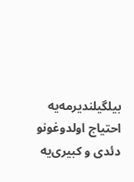بیلگیلندیرمه‌یه احتیاج اولدوغونو دئدی و کبیری‌یه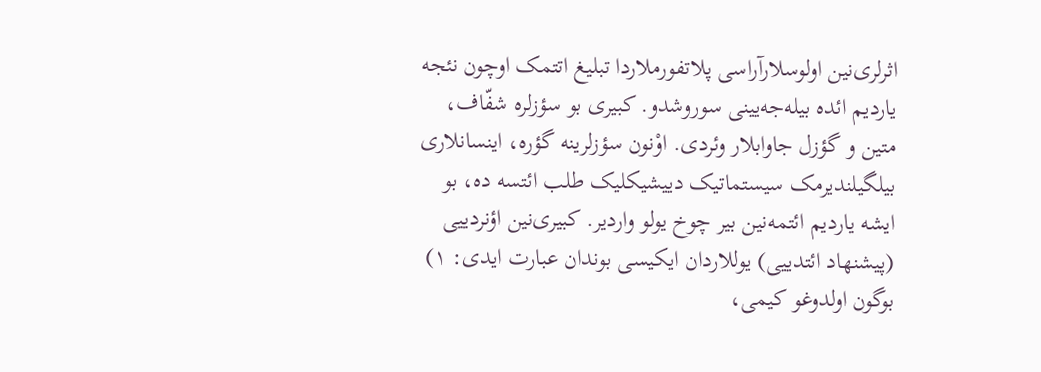اثر‌لری‌نین اولوسلارآراسی پلاتفورملاردا تبلیغ اتتمک اوچون نئجه یاردیم ائده بیله‌جه‌یینی سوروشدو. کبیری بو سؤزلره شفّاف، متین و گؤزل جاوابلار وئردی. اوْنون سؤزلرینه گؤره، اینسانلاری بیلگیلندیرمک سیستماتیک دییشیکلیک طلب ائتسه ده، بو ایشه یاردیم ائتمه‌نین بیر چوخ یولو وار‌دیر. کبیری‌نین اؤنردییی (پیشنهاد ائتدییی) یوللار‌دان ایکیسی بوندان عبارت ایدی: ۱) بوگون اولدوغو کیمی،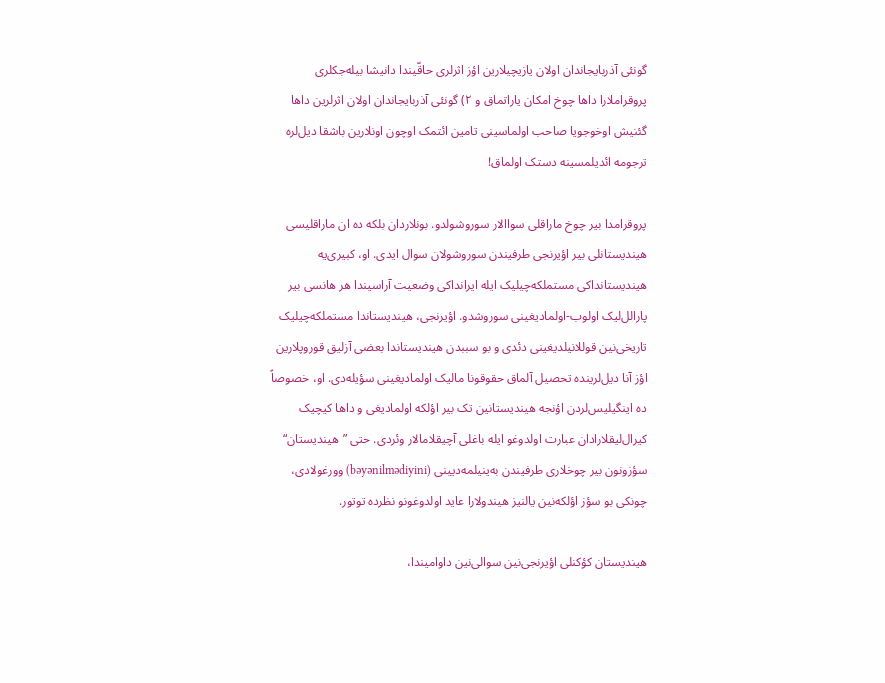گونئی آذربایجاندان اولان یازیچیلارین اؤز اثر‌لری حاقّیندا دانیشا بیله‌جکلری پروقراملارا داها چوخ امکان یاراتماق و ۲) گونئی آذربایجاندان اولان اثرلرین داها گئنیش اوخوجویا صاحب اولماسینی تامین ائتمک اوچون اونلارین باشقا دیل‌لره ترجومه ائدیلمسینه دستک اولماق!

پروقرامدا بیر چوخ ماراقلی سواالار سوروشولدو. بونلاردان بلکه ده ا‌ن ماراقلیسی هیندیستانلی بیر اؤیرنجی طرفیندن سوروشولان سوال ایدی. او، کبیری‌یه هیندیستانداکی مستملکه‌چیلیک ایله ایرانداکی وضعیت آرا‌سیندا هر هانسی بیر پارالل‌لیک اولوب-اولمادیغینی سوروشدو. اؤیرنجی، هیندیستاندا مستملکه‌چیلیک تاریخی‌نین قوللانیلدیغینی دئدی و بو سببدن هیندیستاندا بعضی آز‌لیق قوروپلارین اؤز آنا دیل‌لرینده تحصیل آلماق حقوقونا ما‌لیک اولمادیغینی سؤیله‌دی. او، خصوصاً ده اینگیلیس‌لردن اؤنجه هیندیستا‌نین تک بیر اؤلکه‌ اولمادیغی و داها کیچیک کیرال‌لیقلارادان عبارت اولدوغو ا‌یله باغلی آچیقلامالار وئردی. حتی ”هیندیستان“ سؤزونون بیر چوخلاری طرفیندن به‌ینیلمه‌دیینی (bəyənilmədiyini) وورغولادی، چونکی بو سؤز اؤلکه‌نین یالنیز هیندو‌لارا عاید اولدوغونو نظرده توتور.

هیندیستان کؤکنلی اؤیرنجی‌نین سوالی‌نین داوامیندا،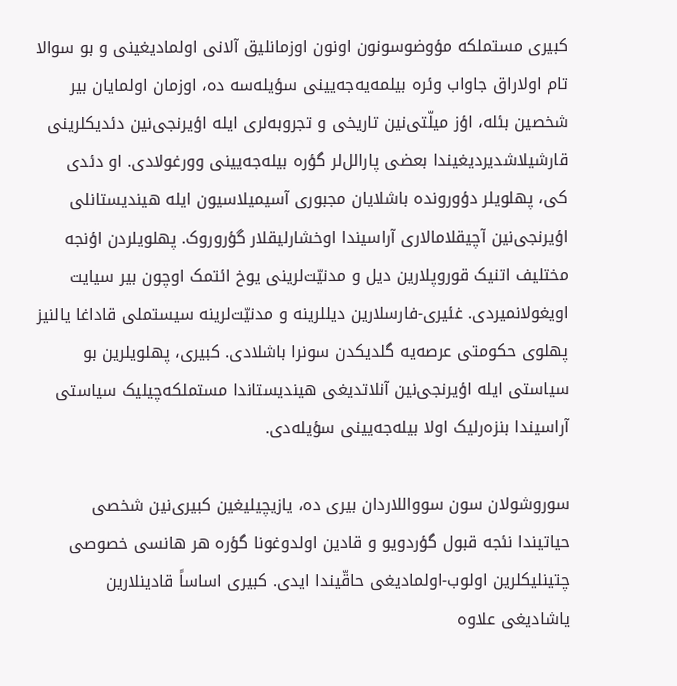کبیری مستملکه‌ مؤوضوسو‌نون اونون اوزمانلیق آلانی اولمادیغینی و بو سوالا تام اولاراق جاواب وئره بیلمه‌یه‌جه‌یینی سؤیله‌سه ده، اوزمان اولمایان بیر شخصین بئله،‌ اؤز میلّتی‌نین تاریخی و تجروبه‌لری ایله اؤیرنجی‌نین دئدیکلرینی قارشیلاشدیردیغیندا بعضی پارالل‌لر گؤره بیله‌جه‌یینی وورغولادی. او دئدی کی، پهلویلر دؤورونده باشلایان مجبوری آسیمیلاسیون ایله هیندیستانلی اؤیرنجی‌نین آچیقلامالاری آرا‌سیندا اوخشار‌لیقلار گؤروروک. پهلویلردن اؤنجه مختلیف اتنیک قوروپلارین دیل و مدنیّت‌لرینی یوخ ائتمک اوچون بیر سیایت اویغولانمیردی. غئیری-فارسلارین دیللرینه و مدنیّت‌لرینه سیستملی قاداغا یالنیز پهلوی حکومتی عرصه‌یه گلدیکدن سونرا باشلادی. کبیری، پهلویلرین بو سیاستی‌ ایله اؤیرنجی‌نین آنلاتدیغی هیندیستاندا مستملکه‌چیلیک سیاستی آراسیندا بنزه‌رلیک اولا بیله‌جه‌یینی سؤیله‌دی.

سوروشولان سون سوواللاردان بیری ده، یازیچیلیغین کبیری‌نین شخصی حیاتیندا نئجه قبول گؤردویو و قادین اولدوغونا گؤره هر هانسی خصوصی چتینلیکلرین اولوب-اولمادیغی حاقّیندا ایدی. کبیری اساساً قادینلارین یاشادیغی علاوه‌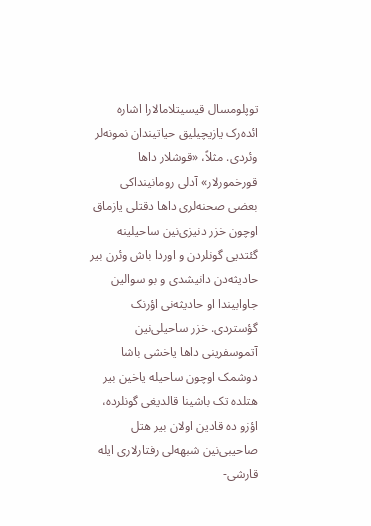توپلومسال قیسیتلامالارا اشاره ائده‌رک یازیچیلیق حیاتیندان نمونه‌لر وئردی. مثلاً، «قوشلار داها قورخمورلار» آدلی روما‌نینداکی بعضی صحنه‌لری داها دقتلی یازماق اوچون خزر دنیزی‌نین ساحیلینه گئتدیی گونلردن و اوردا باش وئرن بیر حادیثه‌دن دانیشدی و بو سوالین جاوابیندا او حادیثه‌نی اؤرنک گؤستردی. خزر ساحیلی‌نین آتموسفرینی داها یاخشی باشا دوشمک اوچون ساحیله یاخین بیر هتلده تک باشینا قالدیغی گونلرده، اؤزو ده قادین اولان بیر هتل صاحیبی‌نین شبهه‌لی رفتارلاری ایله قارشی-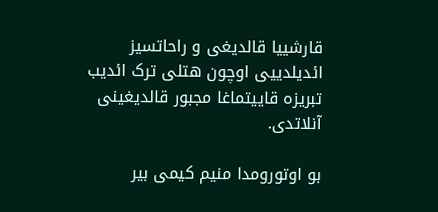قارشییا قالدیغی و راحاتسیز ائدیلدییی اوچون هتلی ترک ائدیب تبریزه قاییتماغا مجبور قالدیغینی آنلاتدی.

بو اوتورومدا منیم کیمی بیر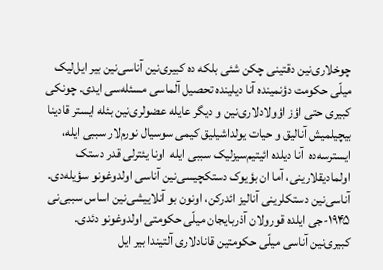چوخلاری‌نین دقتینی چکن شئی بلکه ‌‌ده کبیری‌نین آناسی‌نین بیر ایل‌لیک میلّی حکومت دؤنمینده آنا دیلینده تحصیل آلماسی مسئله‌سی ایدی. چونکی کبیری حتی اؤز اؤولاد‌لاری‌نین و دیگر عایله‌ عضو‌لری‌نین بئله‌ ایستر قادینا بیچیلمیش آنا‌لیق و حیات یولداشیلیق کیمی سوسیال نورم‌لار سببی ایله، ایسترسه‌ده  آنا دیلده ائیتیم‌سیز‌لیک سببی ا‌یله  اونا یئترلی قدر دستک اولمادیقلارینی، آما ا‌ن بؤیوک دستکچیسی‌نین آناسی اولدوغونو سؤیله‌دی. آناسی‌نین دستکلرینی آنالیز ائدرکن، اونون بو آنلاییشی‌نین اساس سببی‌نی ۱۹۴۵-جی ایلده قورولان آذربایجان میلّی حکومتی اولدوغونو دئدی. کبیری‌نین آناسی میلّی حکومتین قاناد‌لاری آلتیندا بیر ایل‌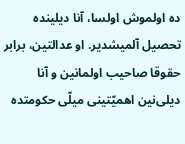ده اولموش اولسا، آنا دیلینده تحصیل آلمیشدیر. او عدالتین، برابر‌ حقوقا صاحیب اولمانین و آنا دیلی‌نین اهمیّتینی‌ میلّی حکومتده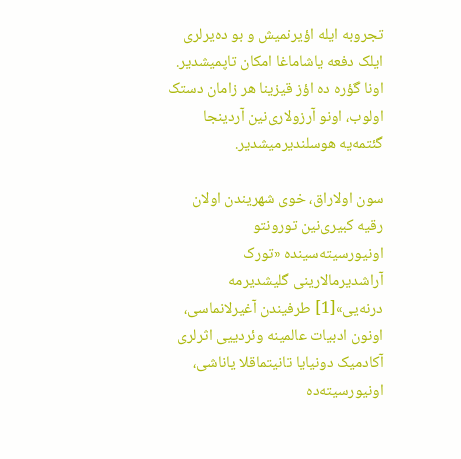تجروبه ایله اؤیرنمیش و بو ده‌یر‌لری ایلک دفعه‌ یاشاماغا امکان تاپمیشدیر. اونا گؤره‌ ده اؤز قیزینا هر زامان دستک اولوب، اونو آرزو‌لاری‌نین آردینجا گئتمه‌یه هوسلندیرمیشدیر.

سون اولاراق، خوی شهر‌یندن اولان رقیه کبیری‌نین تورونتو اونیورسیته‌سینده «تورک آراشدیرمالارینی گلیشدیرمه درنه‌یی»[1] طرفیندن آغیرلانماسی، اونون ادبیات عالمینه وئردییی اثرلری آکادمیک دونیایا تانیتماقلا یاناشی، اونیورسیته‌ده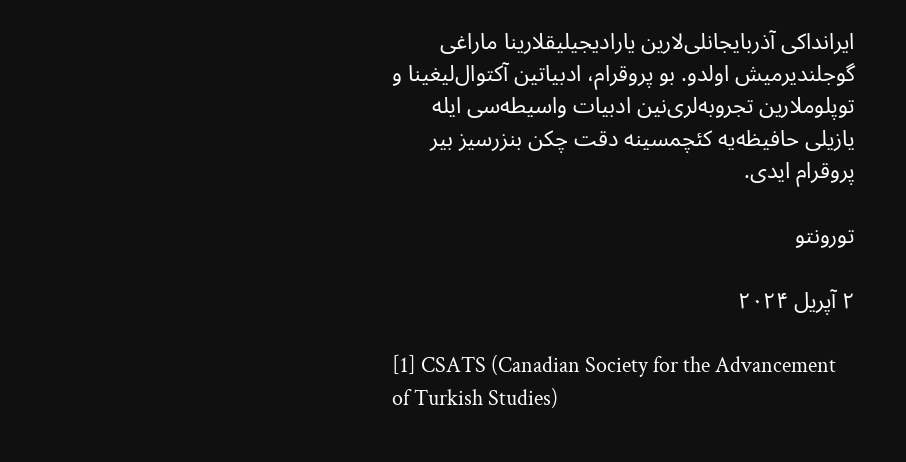ایرانداکی آذربایجانلی‌لارین یارادیجیلیقلارینا ماراغی گوجلندیرمیش اولدو. بو پروقرام، ادبیاتین آکتوال‌لیغینا و توپلوملارین تجروبه‌لری‌نین ادبیات واسیطه‌سی ا‌یله یازیلی حافیظه‌یه کئچمسینه دقت چکن بنزر‌سیز بیر پروقرام ایدی.

تورونتو

۲ آپریل ۲۰۲۴

[1] CSATS (Canadian Society for the Advancement of Turkish Studies)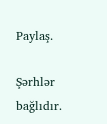Paylaş.

Şərhlər bağlıdır.